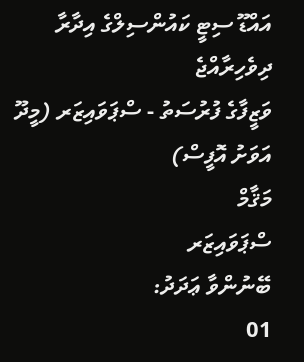އައްޑޫ ސިޓީ ކައުންސިލްގެ އިދާރާ
ދިވެހިރާއްޖެ
ވަޒީފާގެ ފުރުސަތު - ސްޕަވައިޒަރ (މީދޫ އަވަށު އޮފީސް)
މަޤާމް
ސްޕަވައިޒަރ
ބޭނުންވާ ޢަދަދު:
01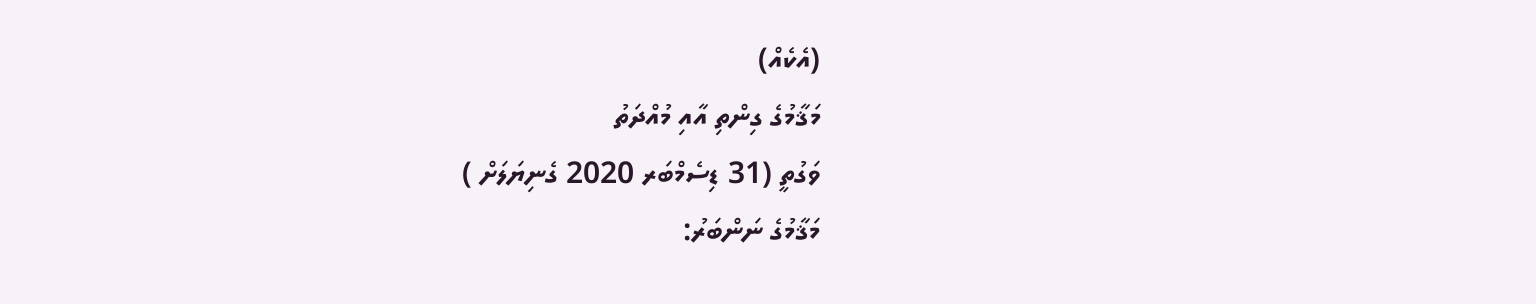(އެކެއް)
މަޤާމުގެ ގިންތި އާއި މުއްދަތު
ވަގުތީ (31 ޑިސެމްބަރ 2020 ގެނިޔަލަށް )
މަޤާމުގެ ނަންބަރު: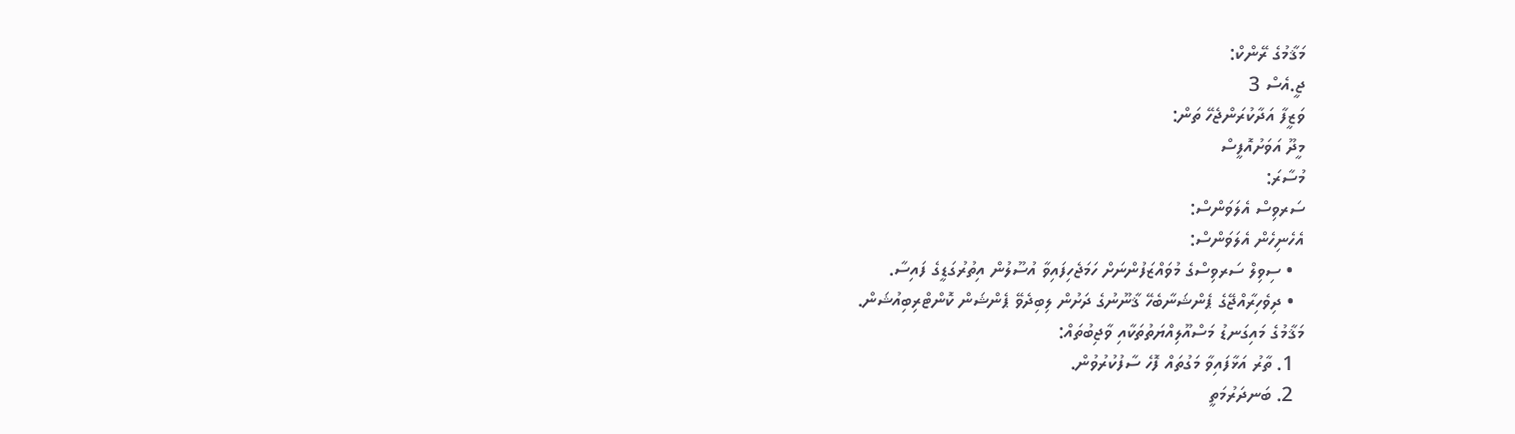މަޤާމުގެ ރޭންކް:
ޖީ.އެސް 3
ވަޒީފާ އަދާކުރަންޖެހޭ ތަން:
މީދޫ އަވަށުއޮފީސް
މުސާރަ:
ސަރވިސް އެލަވަންސް:
އެހެނިހެން އެލަވަންސް:
  • ސިވިލް ސަރވިސްގެ މުވައްޒަފުންނަށް ހަމަޖެހިފައިވާ އުސޫލުން އިތުރުގަޑީގެ ފައިސާ.
  • ދިވެހިރާއްޖޭގެ ޕެންޝަނާބެހޭ ޤާނޫނުގެ ދަށުން ލިބިދެވޭ ޕެންޝަން ކޮންޓްރިބިއުޝަން.
މަޤާމުގެ މައިގަނޑު މަސްއޫލިއްޔަތުތަކާއި ވާޖިބުތައް:
  1. ތާރު އަޅާފައިވާ މަގުތައް ފޮހެ ސާފުކުރުވުން.
  2. ބަނދަރުމަތީ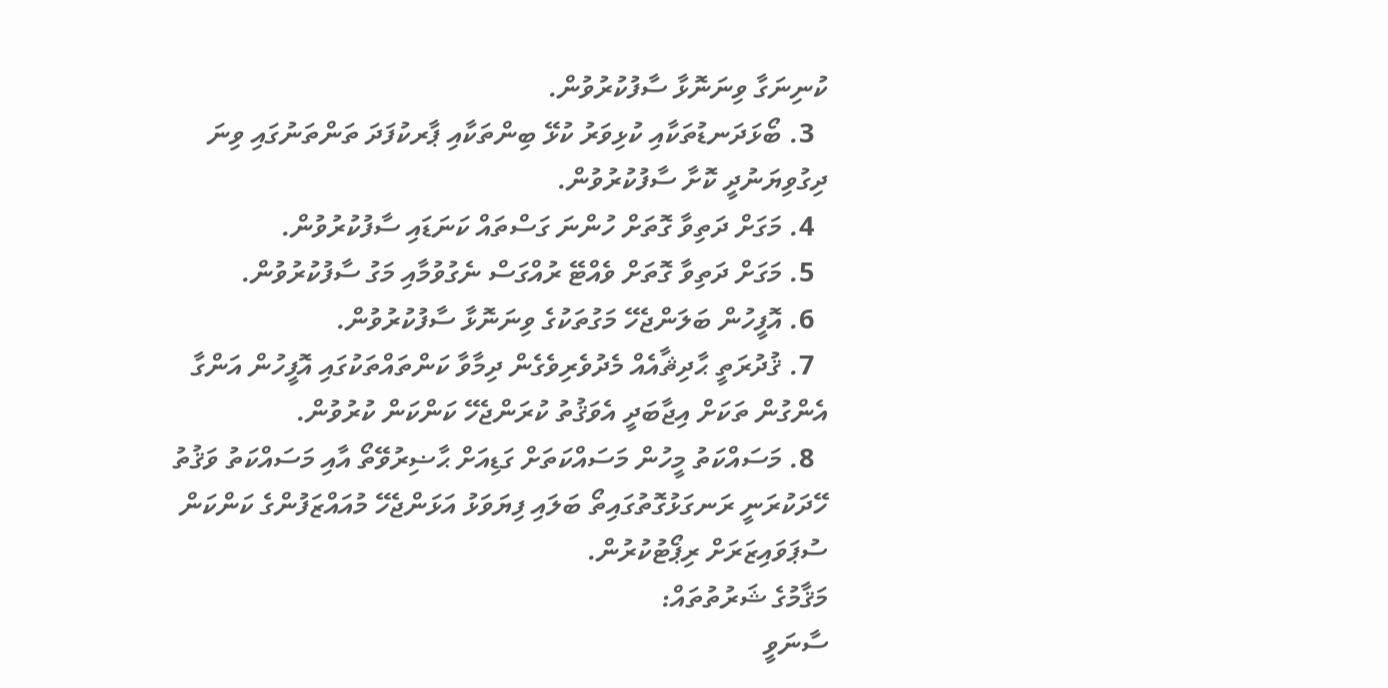ކުނިނަގާ ވިނަނޮޅާ ސާފުކުރުވުން.
  3. ބޯޅަދަނޑުތަކާއި ކުޅިވަރު ކުޅޭ ބިންތަކާއި ޕާރކުފަދަ ތަންތަނުގައި ވިނަ ދިގުވިޔަނުދީ ކޮށާ ސާފުކުރުވުން.
  4. މަގަށް ދަތިވާ ގޮތަށް ހުންނަ ގަސްތައް ކަނަޑައި ސާފުކުރުވުން.
  5. މަގަށް ދަތިވާ ގޮތަށް ވެއްޓޭ ރުއްގަސް ނެގުވުމާއި މަގު ސާފުކުރުވުން.
  6. އޮފީހުން ބަލަންޖެހޭ މަގުތަކުގެ ވިނަނޮޅާ ސާފުކުރުވުން.
  7. ޤުދުރަތީ ޙާދިޘާއެއް މެދުވެރިވެގެން ދިމާވާ ކަންތައްތަކުގައި އޮފީހުން އަންގާ އެންގުން ތަކަށް އިޖާބަދީ އެވަޤުތު ކުރަންޖެހޭ ކަންކަން ކުރުވުން.
  8. މަސައްކަތު މީހުން މަސައްކަތަށް ގަޑިއަށް ޙާޟިރުވޭތޯ އާއި މަސައްކަތު ވަޤުތު ހޭދަކުރަނީ ރަނގަޅުގޮތުގައިތޯ ބަލައި ފިޔަވަޅު އަޅަންޖެހޭ މުއައްޒަފުންގެ ކަންކަން ސުޕަވައިޒަރަށް ރިޕޯޓުކުރުން.
މަޤާމުގެ ޝަރުތުތައް:
ސާނަވީ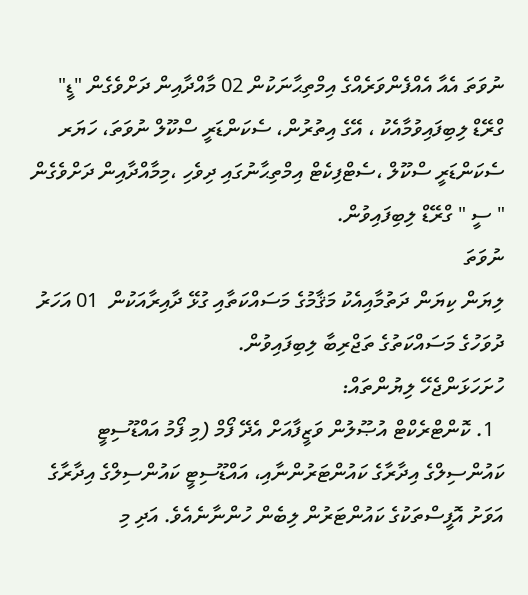ނުވަތަ އެއާ އެއްފެންވަރެއްގެ އިމްތިޙާނަކުން 02 މާއްދާއިން ދަށްވެގެން "ޑީ" ގްރޭޑް ލިބިފައިވުމާއެކު ، އޭގެ އިތުރުން، ސެކަންޑަރީ ސްކޫލް ނުވަތަ، ހަޔަރ ސެކަންޑަރީ ސްކޫލް ،ސެޓްފިކެޓް އިމްތިޙާނުގައި ދިވެހި ،މިމާއްދާއިން ދަށްވެގެން " ސީ " ގްރޭޑް ލިބިފައިވުން.
ނުވަތަ
ލިޔަން ކިޔަން ދަތުމާއިއެކު މަޤާމުގެ މަސައްކަތާއި ގުޅޭ ދާއިރާއަކުން  01 އަހަރު ދުވަހުގެ މަސައްކަތުގެ ތަޖްރިބާ ލިބިފައިވުން.
ހުށަހަޅަންޖެހޭ ލިޔުންތައް:
  1. ކޮންޓްރެކްޓް އުޞޫލުން ވަޒީފާއަށް އެދޭ ފޯމް (މި ފޯމު އައްޑޫސިޓީ ކައުންސިލްގެ އިދާރާގެ ކައުންޓަރުންނާއި، އައްޑޫސިޓީ ކައުންސިލްގެ އިދާރާގެ އަވަށު އޮފީސްތަކުގެ ކައުންޓަރުން ލިބެން ހުންނާނެއެވެ. އަދި މި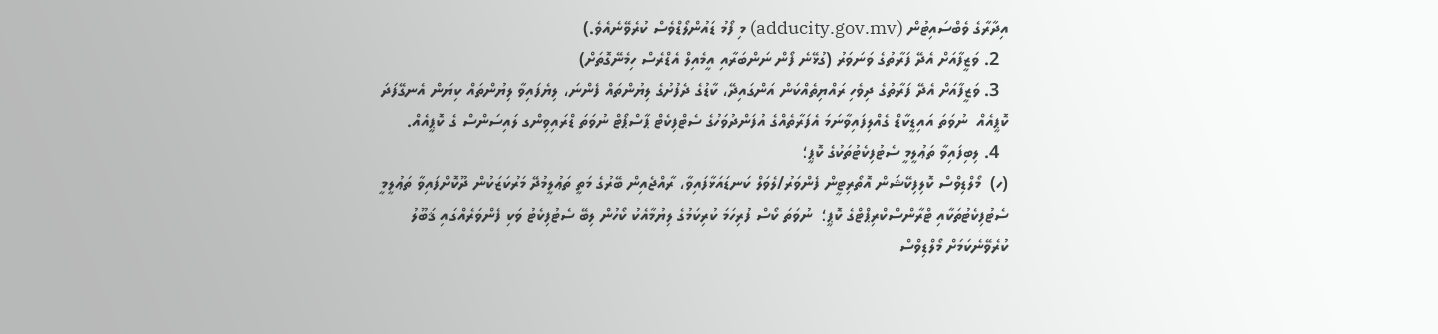އިދާރާގެ ވެބްސައިޓުން (adducity.gov.mv) މި ފޯމު ޑައުންލޯޑްވެސް ކުރެވޭނެއެވެ.)
  2. ވަޒީފާއަށް އެދޭ ފަރާތުގެ ވަނަވަރު (ގުޅޭނެ ފޯން ނަންބަރާއި އީމެއިލް އެޑްރެސް ހިމެނޭގޮތަށް)
  3. ވަޒީފާއަށް އެދޭ ފަރާތުގެ ދިވެހި ރައްޔިތެއްކަން އަންގައިދޭ، ކާޑުގެ ދެފުށުގެ ލިޔުންތައް ފެންނަ، ލިޔެފައިވާ ލިޔުންތައް ކިޔަން އެނގޭފަދަ ކޮޕީއެއް  ނުވަތަ އައިޑީކާޑް ގެއްލިފައިވާނަމަ އެފަރާތެއްގެ އުފަންދުވަހުގެ ސެޓްފިކެޓް ޕާސްޕޯޓް ނުވަތަ ޑްރައިވިންގ ލައިސަންސް ގެ ކޮޕީއެއް.
  4. ލިބިފައިވާ ތަޢުލީމީ ސެޓުފިކެޓުތަކުގެ ކޮޕީ؛
(ހ)  މޯލްޑިވްސް ކޮލިފިކޭޝަން އޮތޯރިޓީން ފެންވަރު/ލެވަލް ކަނޑައަޅާފައިވާ، ރާއްޖެއިން ބޭރުގެ މަތީ ތަޢުލީމުދޭ މަރުކަޒަކުން ދޫކޮށްފައިވާ ތަޢުލީމީ ސެޓުފިކެޓުތަކާއި ޓްރާންސްކްރިޕްޓްގެ ކޮޕީ؛  ނުވަތަ ކޯސް ފުރިހަމަ ކުރިކަމުގެ ލިޔުމާއެކު ކޯހުން ލިބޭ ސެޓުފިކެޓު ވަކި ފެންވަރެއްގައި ޤަބޫލު ކުރެވޭނެކަމަށް މޯލްޑިވްސް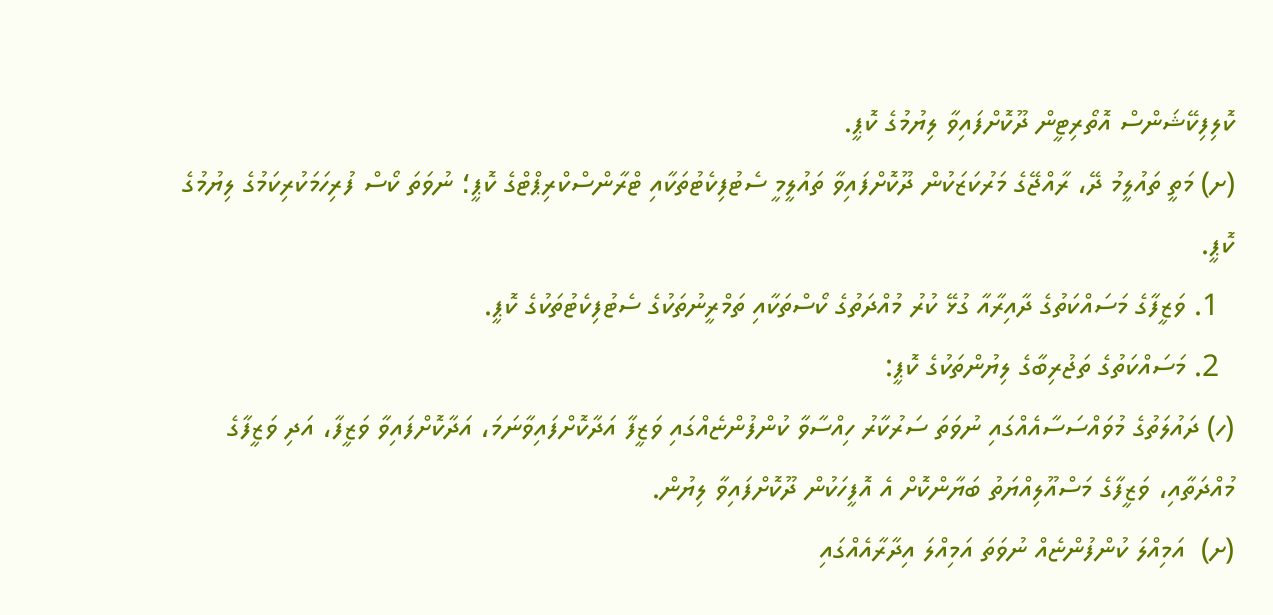ކޮލިފިކޭޝަންސް އޮތޯރިޓީން ދޫކޮށްފައިވާ ލިޔުމުގެ ކޮޕީ.
(ށ) މަތީ ތައުލީމު ދޭ، ރާއްޖޭގެ މަރުކަޒަކުން ދޫކޮށްފައިވާ ތައުލީމީ ސެޓުފިކެޓުތަކާއި ޓްރާންސްކްރިޕްޓްގެ ކޮޕީ؛ ނުވަތަ ކޯސް ފުރިހަމަކުރިކަމުގެ ލިޔުމުގެ ކޮޕީ.
  1. ވަޒީފާގެ މަސައްކަތުގެ ދާއިރާއާ ގުޅޭ ކުރު މުއްދަތުގެ ކޯސްތަކާއި ތަމްރީނުތަކުގެ ސެޓުފިކެޓުތަކުގެ ކޮޕީ.
  2. މަސައްކަތުގެ ތަޖުރިބާގެ ލިޔުންތަކުގެ ކޮޕީ:
(ހ) ދައުލަތުގެ މުވައްސަސާއެއްގައި ނުވަތަ ސަރުކާރު ހިއްސާވާ ކުންފުންޏެއްގައި ވަޒީފާ އަދާކޮށްފައިވާނަމަ، އަދާކޮށްފައިވާ ވަޒީފާ، އަދި ވަޒީފާގެ މުއްދަތާއި، ވަޒީފާގެ މަސްއޫލިއްޔަތު ބަޔާންކޮށް އެ އޮފީހަކުން ދޫކޮށްފައިވާ ލިޔުން.
(ށ)  އަމިއްލަ ކުންފުންޏެއް ނުވަތަ އަމިއްލަ އިދާރާއެއްގައި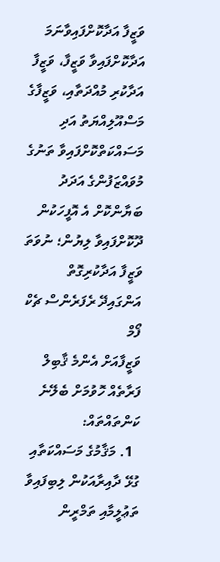ވަޒީފާ އަދާކޮށްފައިވާނަމަ އަދާކޮށްފައިވާ ވަޒީފާ، ވަޒީފާ އަދާކުރި މުއްދަތާއި، ވަޒީފާގެ މަސްއޫލިއްޔަތު އަދި މަސައްކަތްކޮށްފައިވާ ތަނުގެ މުވައްޒަފުންގެ އަދަދު ބަޔާންކޮށް އެ އޮފީހަކުން ދޫކޮށްފައިވާ ލިޔުން؛ ނުވަތަ ވަޒީފާ އަދާކުރިގޮތް އަންގައިދޭ ރެފަރެންސް ޗެކް ފޯމް
ވަޒީފާއަށް އެންމެ ޤާބިލް ފަރާތެއް ހޮވުމަށް ބެލޭނެ ކަންތައްތައް:
  1. މަޤާމުގެ މަސައްކަތާއި ގުޅޭ ދާއިރާއަކުން ލިބިފައިވާ ތަޢުލީމާއި ތަމްރީން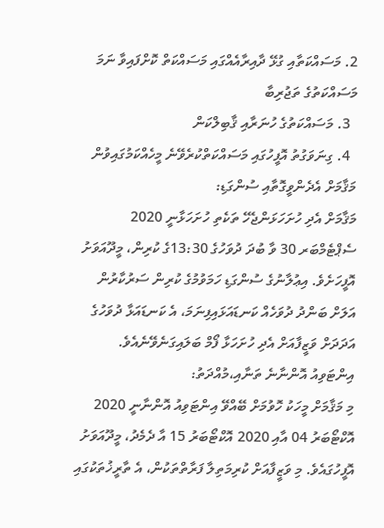2. މަސައްކަތާއި ގުޅޭ ދާއިރާއެއްގައި މަސައްކަތް ކޮށްފައިވާ ނަމަ މަސައްކަތުގެ ތަޖުރިބާ
  3. މަސައްކަތުގެ ހުނަރާއި ޤާބިލްކަން
  4. ގިނަވަގުތު އޮފީހުގައި މަސައްކަތްކުރެވޭނެ މީހެއްކަމުގައިވުން
މަޤާމަށް އެދެންވީގޮތާއި ސުންގަޑި:
މަޤާމަށް އެދި ހުށަހަޅަންޖެހޭ ތަކެތި ހުށަހަޅާނީ 2020 ސެޕްޓެމްބަރ 30 ވާ ބުދަ ދުވަހުގެ 13:30ގެ ކުރިން، މީދޫއަވަށު އޮފީހަށެވެ. އިޢުލާނުގެ ސުންގަޑި ހަމަވުމުގެ ކުރިން ސަރުކާރުން އަލަށް ބަންދު ދުވަހެއް ކަނޑައަޅައިފިނަމަ، އެ ކަނޑައަޅާ ދުވަހުގެ އަދަދަށް ވަޒީފާއަށް އެދި ހުށަހަޅާ ފޯމް ބަލައިގަނެވޭނެއެވެ.
އިންޓަވިއު އޮންނާނެ ތަނާއި،މުއްދަތު:
މި މަޤާމަށް މީހަކު ހޮވުމަށް ބޭއްވޭ އިންޓަވިއު އޮންނާނީ 2020 އޮކްޓޯބަރު 04 އާއި 2020 އޮކްޓޯބަރު 15 އާ ދެމެދު، މީދޫއަވަށު އޮފީހުގައެވެ. މި ވަޒީފާއަށް ކުރިމަތިލާ ފަރާތްތަކުން، އެ ތާރީޚުތަކުގައި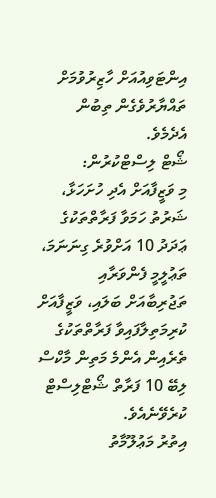އިންޓަވިއުއަށް ހާޒިރުވުމަށް ތައްޔާރުވެގެން ތިބުން އެދެމެވެ.
ޝޯޓް ލިސްޓްކުރުން:
މި ވަޒީފާއަށް އެދި ހުށަހަޅާ، ޝަރުތު ހަމަވާ ފަރާތްތަކުގެ ޢަދަދު 10 އަށްވުރެ ގިނަނަމަ، ތަޢުލީމީ ފެންވަރާއި ތަޖުރިބާއަށް ބަލައި، ވަޒީފާއަށް ކުރިމަތިލާފައިވާ ފަރާތްތަކުގެ ތެރެއިން އެންމެ މަތިން މާކްސް ލިބޭ 10 ފަރާތް ޝޯޓްލިސްޓް ކުރެވޭނެއެވެ.
އިތުރު މަޢުލޫމާތު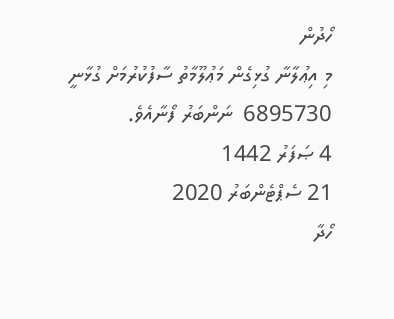ހޯދުން
މި އިޢުލާނާ ގުޅިގެން މަޢުލޫމާތު ސާފުކުރުމަށް ގުޅާނީ 6895730  ނަންބަރު ފޯނާއެވެ.
4 ޞަފަރު 1442
21 ސެޕްޓެންބަރު 2020
ހޯދާ